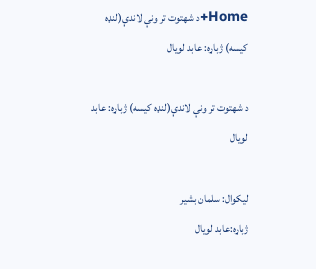Home+د شهتوت تر ونې لاندې(لنډه کیسه) ژباړه: عابد لويال

د شهتوت تر ونې لاندې(لنډه کیسه) ژباړه: عابد لويال

ليکوال: سلمان بشير
ژباړه:عابد لويال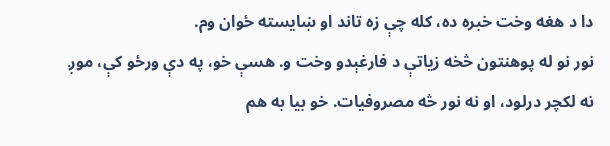دا د هغه وخت خبره ده، کله چې زه تاند او ښايسته ځوان وم.
نور نو له پوهنتون څخه زياتې د فارغېدو وخت و. هسې خو، په دې ورځو کې، موږ نه لکچر درلود، او نه نور څه مصروفیات. خو بيا به هم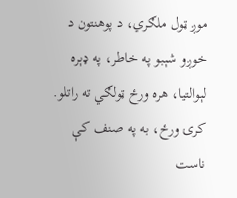موږ ټول ملګري، د پوهنتون د خوږو شېبو په خاطر، په ډېره لېوالتيا، هره ورځ ټولګي ته راتلو.
کرۍ ورځ، به په صنف کې ناست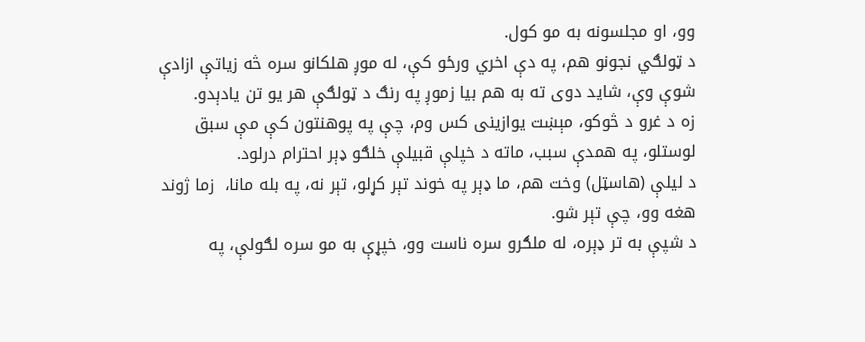وو، او مجلسونه به مو کول.
د ټولګي نجونو هم، په دې اخري ورځو کې، له موږ هلکانو سره څه زياتې ازادې شوې وې، شايد دوی ته به هم بیا زموږ په رنګ د ټولګې هر يو تن يادېدو.
زه د غرو د څوکو، مېښت يوازينی کس وم، چې په پوهنتون کې مې سبق لوستلو، په همدې سبب، ماته د خپلې قبيلې خلګو ډېر احترام درلود.
د ليلې (هاسټل) وخت هم، ما ډېر په خوند تېر کړلو، تېر نه، په بله مانا،  زما ژوند هغه وو، چې تېر شو.
د شپې به تر ډېره، له ملګرو سره ناست وو، خپړې به مو سره لګولې، په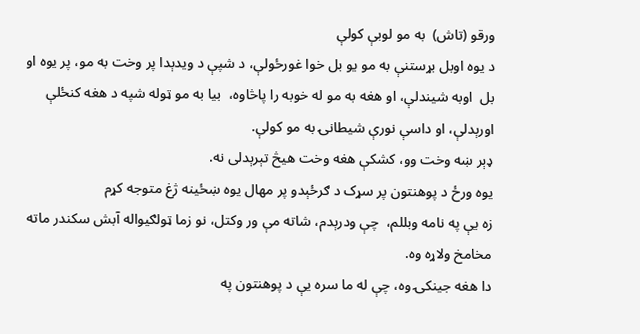ورقو (تاش)  به مو لوبې کولې
د يوه اوبل بړستنې به مو يو بل خوا غورځولې، د شپې د ويدېدا پر وخت به مو، پر يوه او بل  اوبه شيندلې، او هغه به مو له خوبه را پاڅاوه،  بیا به مو ټوله شپه د هغه کنځلې اورېدلې، او داسې نورې شيطانۍ به مو کولې.
ډېر ښه وخت وو، کشکې هغه وخت هيڅ تېرېدلی نه.
يوه ورځ د پوهنتون پر سړک د ګرځېدو پر مهال يوه ښځينه ژغ متوجه کړم
زه يې په نامه وبللم،  چې ودرېدم، شاته مې ور وکتل، نو زما ټولګیواله آبش سکندر ماته مخامخ ولاړه وه.
دا هغه جينکۍ وه، چې له ما سره يې د پوهنتون په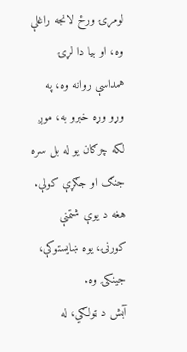لومړۍ ورځ لانجه راغلې وه، او بيا دا لړۍ همداسې روانه وه، په وړو وړه خبرو به، موږ لکه چرګان يو له بل سره جنګ او جګړې کولې.
هغه د يوې شتمنې کورنۍ، يوه ښايستوکې، جينکۍ وه.
آبش د ټولګي، له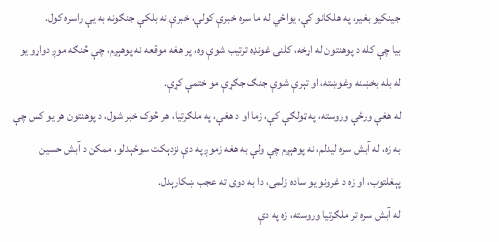جينکيو بغير، په هلکانو کې، يواځي له ما سره خبرې کولې، خبرې نه بلکې جنګونه به يې راسره کول.
بيا چې کله د پوهنتون له اړخه، کلنۍ غونډه ترتيب شوې وه، پر هغه موقعه نه پوهېږم، چې څنګه موږ دواړو يو له بله بخښنه وغوښته، او تېرې شوې جنګ جګړې مو ختمې کړې.
له هغې ورځې وروسته، په ټولګې کې، زما او د هغې، په ملګرتيا، هر څوک خبر شول، د پوهنتون هر يو کس چې به زه، له آبش سره ليدلم، نه پوهېږم چې ولې به هغه زموږ په دې نزدېکت سوځېدلو، ممکن د آبش حسين پېغلتوب، او زه د غرونو يو ساده زلمی، دا به دوی ته عجب ښکارېدل.
له آبش سره تر ملګرتيا وروسته، زه په دې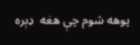پوهه شوم چې هغه  ډېره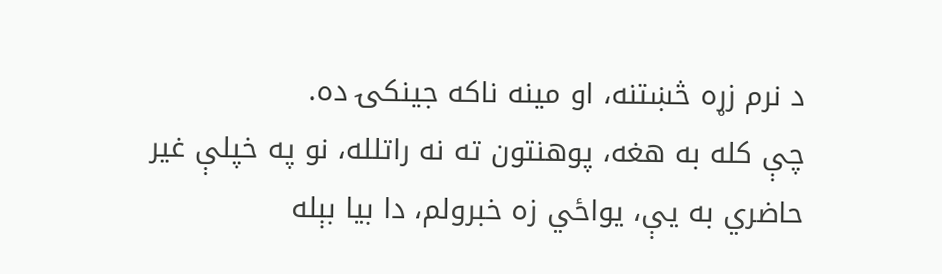د نرم زړه څښتنه، او مينه ناکه جينکۍ ده.
چې کله به هغه، پوهنتون ته نه راتلله، نو په خپلې غير حاضري به يې، يواځي زه خبرولم، دا بیا بېله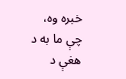خبره وه، چې ما به د هغې د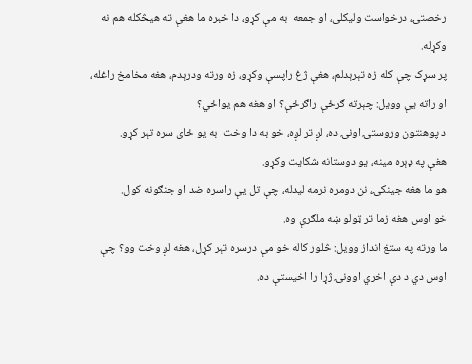رخصتۍ، درخواست وليکلی، او جمعه  به مې کړو، دا خبره ما هغې ته هيڅکله هم نه وکړله.
پر سړک چې کله زه تېرېدلم، هغې ژغ راپسې وکړو، زه ورته ودرېدم، هغه مخامخ راغله، او راته يې وويل: چېرته ګرځې راګرځې؟ او هغه هم يواځي؟
د پوهنتون وروستۍ اونۍ ده، لږ تر لږه، خو به دا وخت  به يو ځای سره تېر کړو.
هغې په ډېره مينه، يو دوستانه شکايت وکړو.
هو ما هغه جينکۍ، نن دومره نرمه ليدله، چې تل يې راسره ضد او جنګونه کول.
خو اوس هغه زما تر ټولو ښه ملګرې وه.
ما ورته په ستغ انداز وويل: څلور کاله خو مې درسره تېر کړل، هغه لږ وخت وو؟ چې اوس دي د دې اخري اوونۍ ژړا را اخيستې ده.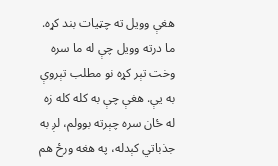هغې وويل ته چټيات بند کړه.
ما درته وويل چې له ما سره وخت تېر کړه نو مطلب تېروې به يې. هغې چې به کله کله زه له ځان سره چېرته بوولم، لږ به جذباتي کېدله، په هغه ورځ هم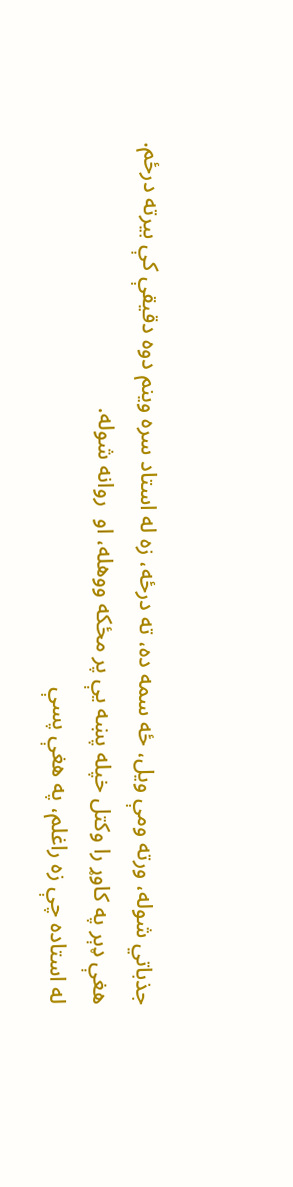جذباتي شوله، ورته ومې ويل، ځه سمه ده، ته درځه، زه له استاد سره وينم دوه دقیقې کې بیرته درځم.
هغې ډېر په کاوړ را وکتل خپله پښه يې پر مځکه ووهله، او  روانه شوله.
له استاده چې زه راغلم، په هغې پسې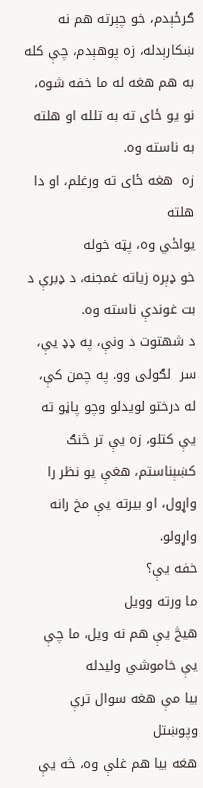ګرځېدم، خو چېرته هم نه ښکارېدله، زه پوهېدم، چې کله به هم هغه له ما خفه شوه، نو يو ځای ته به تلله او هلته به ناسته وه.
زه  هغه ځای ته ورغلم، او دا هلته
يواځي وه، پټه خوله
خو ډېره زياته غمجنه، د ډبرې د بت غوندې ناسته وه.
د شهتوت د ونې، په ډډ يې، سر  لګولی وو. په چمن کې، له درختو لویدلو وچو پاڼو ته يې کتلو، زه يې تر څنګ کښېناستم، هغې يو نظر را واړول، او بيرته يې مخ رانه واړولو.
خفه يې؟
ما ورته وويل
هيڅ يې هم نه ويل، ما چې يې خاموشي وليدله
بیا مې هغه سوال ترې وپوښتل
هغه بیا هم غلې وه، څه يې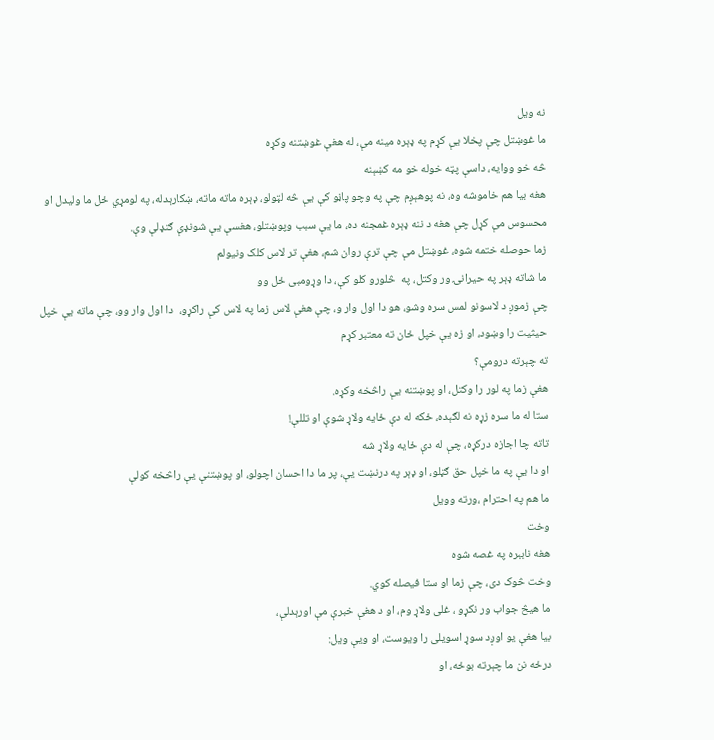نه ويل
ما غوښتل چې پخلا يې کړم په ډېره مينه مې، له هغې غوښتنه وکړه
څه خو ووايه، داسې پټه خوله خو مه کښېنه
هغه بیا هم خاموشه وه، نه پوهېږم چې په وچو پاڼو کې يې څه لټولو، ډېره ماته ماته، ښکارېدله، په لومړي ځل ما وليدل او محسوس مې کړل چې هغه د ننه ډېره غمجنه ده، ما يې سبب وپوښتلو، هغسې يې شونډې ګنډلې وې.
زما حوصله ختمه شوه، غوښتل مې چې ترې روان شم، هغې تر لاس کلک ونيولم
ما شاته ډېر په حيرانۍ ور وکتل، په  څلورو کلو کې، دا وړومبی ځل وو
چې زموږ د لاسونو لمس سره وشو، هو دا اول وار و، چې هغې لاس زما په لاس کې راکړو،  دا اول وار وو، چې ماته يې خپل حيثيت را وښود، او زه يې خپل ځان ته معتبر کړم
ته چېرته درومې؟
هغې زما په لور را وکتل، او پوښتنه يې راڅخه وکړه.
ستا له ما سره زړه نه لګېده، ځکه له دې ځايه ولاړ شوې او تللې!
تاته چا اجازه درکړه، چې له دې ځايه ولاړ شه
او دا يې په ما خپل حق ګڼلو، او ډېر په درنښت يې، پر ما دا احسان اچولو، او پوښتنې يې راڅخه کولې
ما هم په احترام ،ورته وويل
وخت
هغه ناببره په غصه شوه
وخت څوک دی، چې زما او ستا فيصله کوي.
ما هيڅ جواب ور نکړو ، غلی ولاړ وم، او د هغې خبرې مې اورېدلې،
بيا هغې يو اوږد سوړ اسويلی را ويوست، او ويې ويل:
درځه نن ما چېرته بوځه، او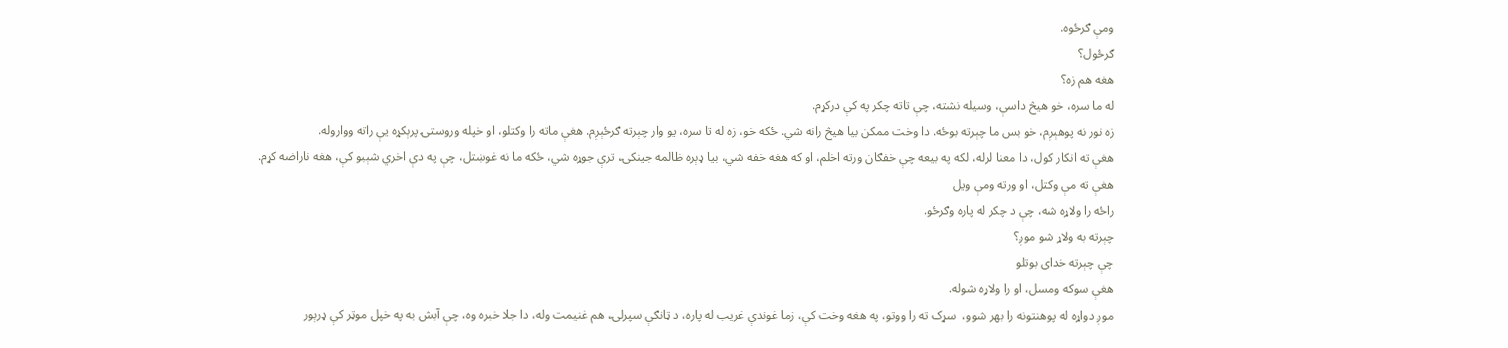ومې ګرځوه.
ګرځول؟
هغه هم زه؟
له ما سره، خو هيڅ داسې، وسيله نشته، چې تاته چکر په کې درکړم.
زه نور نه پوهېږم، خو بس ما چېرته بوځه. دا وخت ممکن بيا هيڅ رانه شي. ځکه خو، زه له تا سره، يو وار چېرته ګرځېږم. هغې ماته را وکتلو، او خپله وروستۍ پرېکړه يې راته وواروله.
هغې ته انکار کول، دا معنا لرله، لکه په بيعه چې خفګان ورته اخلم، او که هغه خفه شي، بيا ډېره ظالمه جينکۍ، ترې جوړه شي، ځکه ما نه غوښتل، چې په دې اخري شېبو کې، هغه ناراضه کړم.
هغې ته مې وکتل، او ورته ومې ويل
راځه را ولاړه شه، چې د چکر له پاره وګرځو.
چېرته به ولاړ شو موږ؟
چې چېرته خدای بوتلو
هغې سوکه ومسل، او را ولاړه شوله.
موږ دواړه له پوهنتونه را بهر شوو،  سړک ته را ووتو، په هغه وخت کې، زما غوندې غريب له پاره، د ټانګې سپرلۍ، هم غنيمت وله، دا جلا خبره وه، چې آبش به په خپل موټر کې ډرېور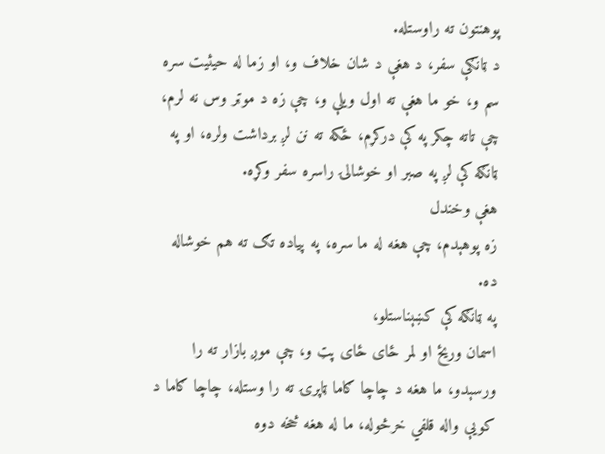پوهنتون ته راوستله.
د ټانګې سفر، د هغې د شان خلاف و‌، او زما له حيثيت سره سم و، خو ما هغې ته اول ويلې و، چې زه د موټر وس نه لرم، چې تاته چکر په کې درکړم، ځکه ته نن لږ برداشت ولره، او په ټانګه کې لږ په صبر او خوشالۍ راسره سفر وکړه.
هغې وخندل
زه پوهېدم، چې هغه له ما سره، په پياده تګ ته هم خوشاله ده.
په ټانګه کې کښېناستلو،
اسمان وريځ او لمر ځای ځای پټ و، چې موږ بازار ته را ورسېدو، ما هغه د چاچا ګاما ټاپرۍ ته را وستله، چاچا ګاما د کويې واله قلفي خرڅوله، ما له هغه څخه دوه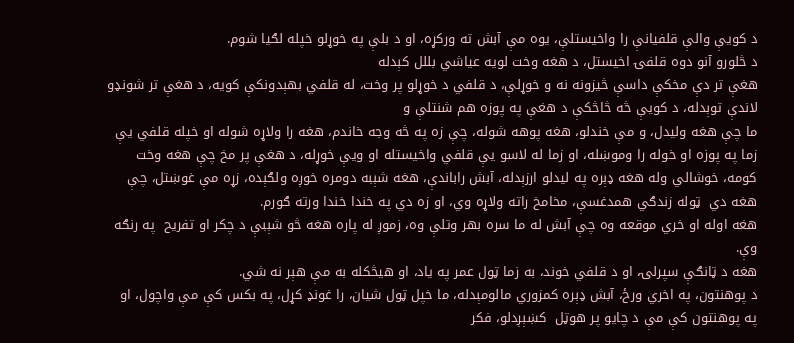د کويې والې قلفيانې را واخيستلې، يوه مې آبش ته ورکړه، او د بلې په خوړلو خپله لګيا شوم.
د څلورو آنو دوه قلفۍ اخيستل، د هغه وخت لويه عياشي بللل کېدله
هغې تر دې مخکې داسې څيزونه نه و خوړلې، د قلفي د خوړلو پر وخت، له قلفي بهېدونکې کويه، د هغې تر شونډو لاندې توېدله، د کويې څه څاڅکې د هغې په پوزه هم شنتلې و
ما چې هغه وليدل، و مې خندلو، هغه پوهه شوله، چې زه په څه وجه خاندم، هغه را ولاړه شوله او خپله قلفي يې زما په پوزه او خوله را وموښله، او زما له لاسو يې قلفي واخيستله او ويې خوړله، د هغې پر مخ چې هغه وخت کومه، خوشالي وله هغه ډېره په ليدلو ارزېدله، آبش راباندې، هغه شېبه دومره خوږه ولګېده، زړه مې غوښتل، چې هغه دي  ټوله زندګي همدغسې، مخامخ راته ولاړه وي، او زه دي په خندا خندا ورته ګورم.
هغه اوله او خري موقعه وه چې آبش له ما سره بهر وتلې وه، زموږ له پاره هغه څو شېبې د چکر او تفريح  په رنګه وې.
هغه د ټانګې سپرلۍ، او د قلفي خوند، به زما ټول عمر په یاد، او هيڅکله به مې هېر نه شي.
د پوهنتون، په اخري ورځ، آبش ډېره کمزوري مالومېدله، ما خپل ټول شيان، را غونډ کړل، په بکس کې مې واچول، او په پوهنتون کې مې د چايو پر هوټل  کښېږدلو، فکر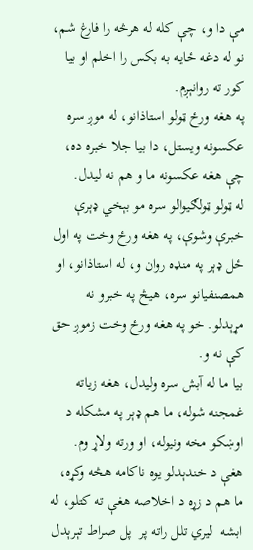مې دا و، چې کله له هرڅه را فارغ شم، نو له دغه ځايه به بکس را اخلم او بیا کور ته روانېږم.
په هغه ورځ ټولو استاذانو، له موږ سره عکسونه ويستل، دا بيا جلا خبره ده، چې هغه عکسونه ما و هم نه ليدل.
له ټولو ټولګیوالو سره مو بېخي ډېرې خبرې وشوې، په هغه ورځ وخت په اول ځل ډېر په منډه روان و، له استاذانو، او همصنفيانو سره، هيڅ په خبرو نه مړېدلو. خو په هغه ورځ وخت زموږ حق کې نه و.
بيا ما له آبش سره وليدل، هغه زياته غمجنه شوله، ما هم ډېر په مشکله د اوښکو مخه ونيوله، او ورته ولاړ وم. هغې د خندېدلو يوه ناکامه هڅه وکړه، ما هم د زړه د اخلاصه هغې ته کتلو، له ابشه  ليري تلل راته پر  پل صراط تېرېدل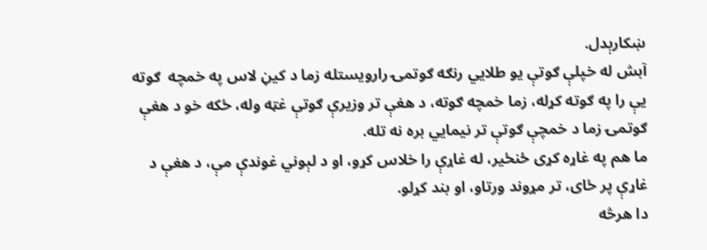ښکارېدل.
آبش له خپلې ګوتې يو طلايي رنګه ګوتمۍ رارويستله زما د کيڼ لاس په خمچه  ګوته يې را په ګوته کړله، زما خمچه ګوته، د هغې تر وزيرې ګوتې غټه وله، ځکه خو د هغې ګوتمۍ زما د خمچې ګوتې تر نيمايي بره نه تله.
ما هم په غاړه کړی ځنځير، له غاړې را خلاس کړو، او د لېوني غوندې مې، د هغې د غاړې پر ځای، تر مړوند ورتاو، او بند کړلو.
دا هرڅه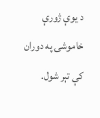د يوې ژورې خاموشۍ په دوران کې تېر شول.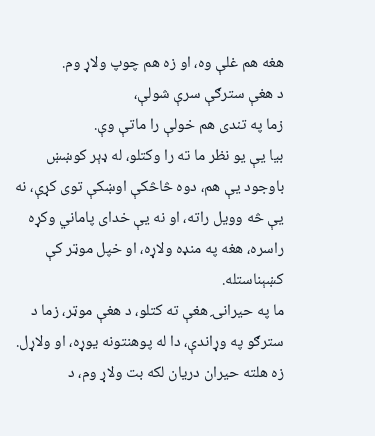هغه هم غلې وه، او زه هم چوپ ولاړ وم.
د هغې سترګې سرې شولې،
زما په تندی هم خولې را ماتې وې.
بيا يې يو نظر ما ته را وکتلو، له ډېر کوښښ باوجود يې هم، دوه څاڅکې اوښکې توی کړې، نه يې څه وويل راته، او نه يې خدای پاماني وکړه راسره، هغه په منډه ولاړه، او خپل موټر کې کښېناستله.
ما په حيرانۍ هغې ته کتلو، د هغې موټر، زما د سترګو په وړاندې، دا له پوهنتونه يوړه، او ولاړل.
زه هلته حيران دريان لکه بت ولاړ وم، د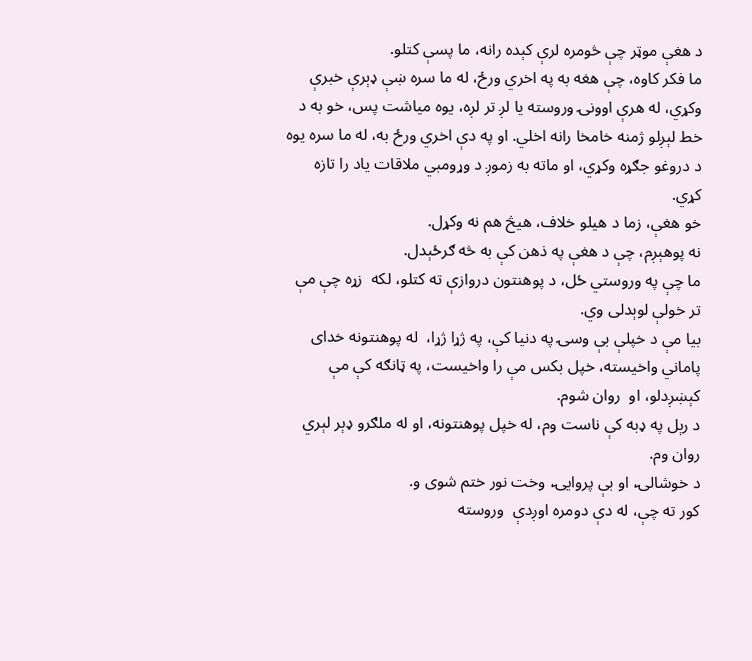د هغې موټر چې څومره لرې کېده رانه، ما پسې کتلو.
ما فکر کاوه، چې هغه به په اخري ورځ، له ما سره ښې ډېرې خبرې وکړي، له هرې اوونۍ وروسته يا لږ تر لږه، يوه مياشت پس، خو به د خط لېږلو ژمنه خامخا رانه اخلي. او په دې اخري ورځ به، له ما سره يوه د دروغو جګړه وکړي، او ماته به زموږ د وړومبي ملاقات ياد را تازه کړي.
خو هغې، زما د هيلو خلاف، هيڅ هم نه وکړل.
نه پوهېږم، چې د هغې په ذهن کې به څه ګرځېدل.
ما چې په وروستي ځل، د پوهنتون دروازې ته کتلو، لکه  زړه چې مې تر خولې لوېدلی وي.
بيا مې د خپلې بې وسۍ په دنيا کې، په ژړا ژړا،  له پوهنتونه خدای پاماني واخيسته، خپل بکس مې را واخيست، په ټانګه کې مې کېښږدلو، او  روان شوم.
د رېل په ډبه کې ناست وم، له خپل پوهنتونه، او له ملګرو ډېر لېري روان وم.
د خوشالۍ، او بې پروايۍ، وخت نور ختم شوی و.
کور ته چې، له دې دومره اوږدې  وروسته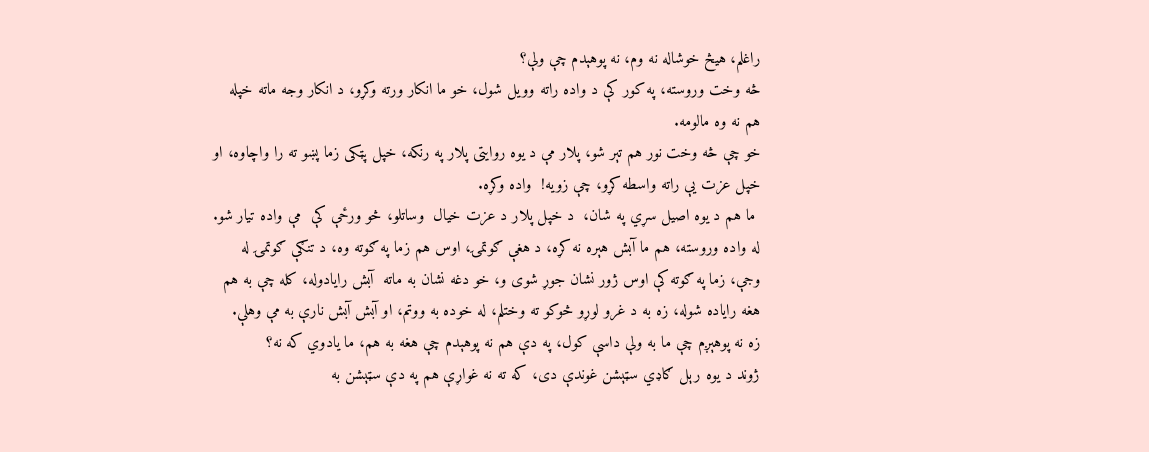راغلم، هيڅ خوشاله نه وم، نه پوهېدم چې ولې؟
څه وخت وروسته، په کور کې د واده راته وويل شول، خو ما انکار ورته وکړو، د انکار وجه ماته خپله هم نه وه مالومه.
خو چې څه وخت نور هم تېر شو، پلار مې د يوه روایتی پلار په رنکه، خپل پټکی زما پښو ته را واچاوه، او خپل عزت يې راته واسطه کړو، چې زويه!  واده وکړه.
 ما هم د يوه اصيل سړي په شان،  د خپل پلار د عزت خيال  وساتلو، څو ورځې کې  مې واده تيار شو.
له واده وروسته، هم ما آبش هېره نه کړه، د هغې ګوتمۍ، اوس هم زما په ګوته وه، د تنګې ګوتمۍ له وجې، زما په ګوته کې اوس ژور نشان جوړ شوی و، خو دغه نشان به ماته  آبش رايادوله، کله چې به هم هغه راياده شوله، زه به د غرو لوړو څوکو ته وختلم، له خوده به ووتم، او آبش آبش نارې به مې وهلې.
زه نه پوهېږم چې ما به ولې داسې کول، په دې هم نه پوهېدم چې هغه به هم، ما يادوي که نه؟
ژوند د يوه رېل ګاډي سټېشن غوندې دی، که ته نه غواړې هم په دې سټېشن به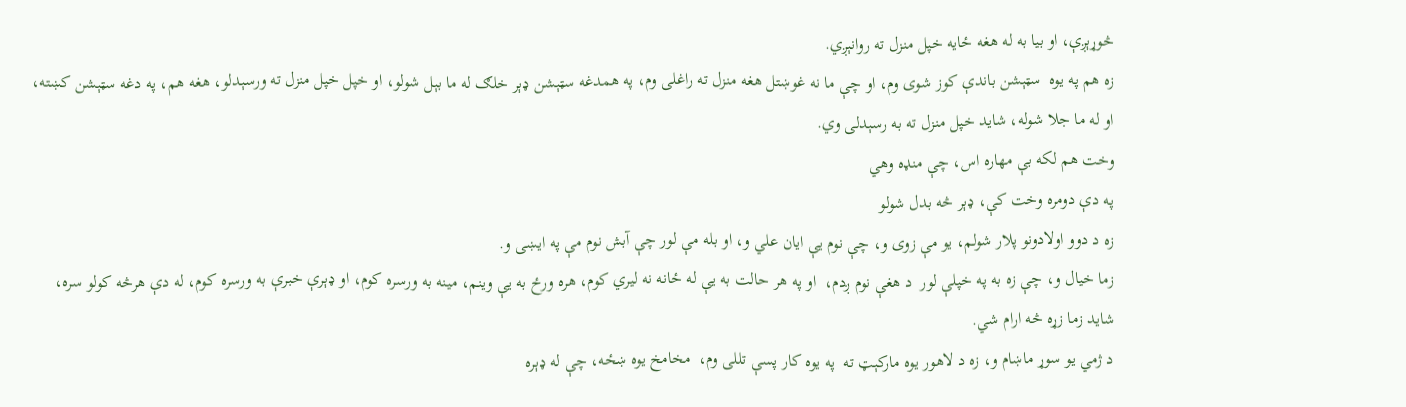څوړېږې، او بيا به له هغه ځايه خپل منزل ته روانېږي.
زه هم په يوه  سټېشن باندې کوز شوی وم، او چې ما نه غوښتل هغه منزل ته راغلی وم، په همدغه سټېشن ډېر خلګ له ما بېل شولو، او خپل خپل منزل ته ورسېدلو، هغه هم، په دغه سټېشن کښته،  او له ما جلا شوله، شايد خپل منزل ته به رسېدلی وي.
وخت هم لکه بې مهاره اس، چې منډه وهي
په دې دومره وخت کې، ډېر څه بدل شولو
زه د دوو اولادونو پلار شولم، يو مې زوی و، چې نوم يې ايان علي و، او بله مې لور چې آبش نوم مې په ايښی و.
زما خيال و، چې زه به په خپلې لور  د هغې نوم ږدم،  او په هر حالت به يې له ځانه نه ليري کوم، هره ورځ به يې وينم، مينه به ورسره کوم، او ډېرې خبرې به ورسره کوم، له دې هرڅه کولو سره، شاید زما زړه څه ارام شي.
د ژمي يو سوړ ماښام و، زه د لاهور يوه مارکېټ ته  په يوه کار پسې تللی وم،  مخامخ يوه ښځه، چې له ډېره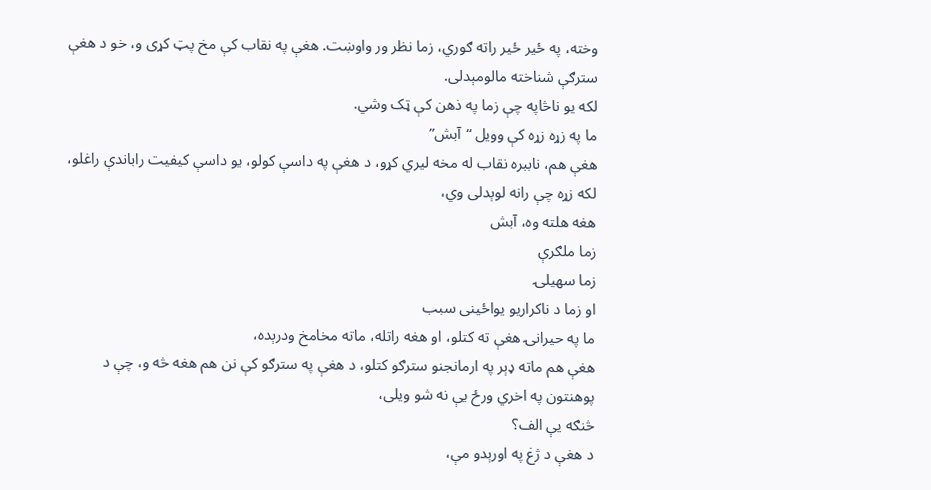وخته، په ځير ځير راته ګوري، زما نظر ور واوښت. هغې په نقاب کې مخ پټ کړی و، خو د هغې سترګې شناخته مالومېدلی.
لکه يو ناڅاپه چې زما په ذهن کې ټک وشي.
ما په زړه زړه کې وويل “آبش”
هغې هم، ناببره نقاب له مخه ليري کړو، د هغې په داسې کولو، يو داسې کيفيت راباندې راغلو، لکه زړه چې رانه لوېدلی وي،
هغه هلته وه، آبش
زما ملګرې
زما سهيلۍ
او زما د ناکراريو يواځينی سبب
ما په حيرانۍ هغې ته کتلو، او هغه راتله، ماته مخامخ ودرېده،
هغې هم ماته ډېر په ارمانجنو سترګو کتلو، د هغې په سترګو کې نن هم هغه څه و، چې د پوهنتون په اخري ورځ يې نه شو ويلی،
څنګه يې الف؟
د هغې د ژغ په اورېدو مې،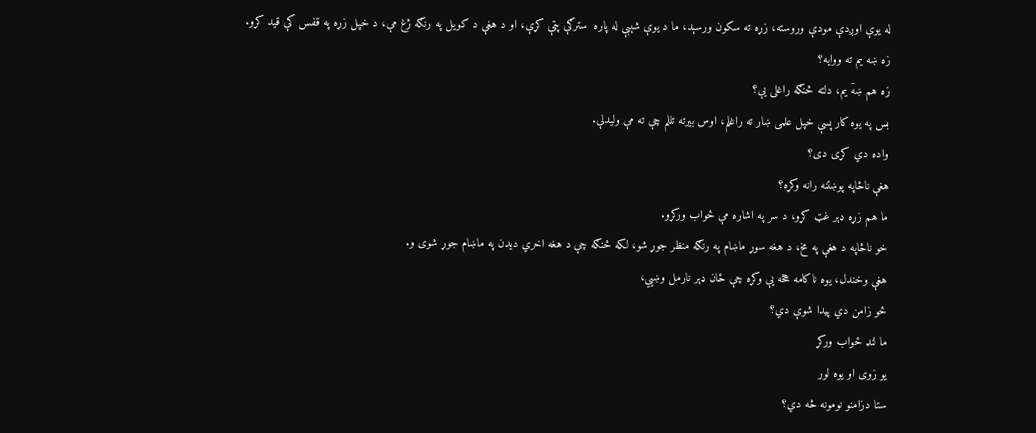له يوې اوږدې مودې وروسته، زړه ته سکون ورسېد، ما د يوې شېبې له پاره  سترګې پټې کړې، او د هغې د کويل په رنګه ژغ مې، د خپل زړه په قفس کې قید کړو.
زه ښه یم ته ووايه؟
زه هم ښهٙ يم، دلته څنګه راغلی يې؟
بس په يوه کار پسې خپل علمی ښار ته راغلم، اوس بیرته تللم چې ته مې وليدلې.
واده دي کړی دی؟
هغې ناڅاپه پوښتنه رانه وکړه؟
ما هم زړه ډېر غټ کړو، د سر په اشاره مې ځواب ورکړو.
خو ناڅاپه د هغې په مخ، د هغه سوړ ماښام په رنګه منظر جوړ شو، لکه څنګه چې د هغه اخري ديدن په ماښام جوړ شوی و.
هغې وخندل، يوه ناکامه هڅه يې وکړه چې ځان ډېر نارمل وښيي،
څو زامن دي پيدا شوې دي؟
ما لنډ ځواب ورکړ
يو زوی او يوه لور
ستا دزامنو نومونه څه دي؟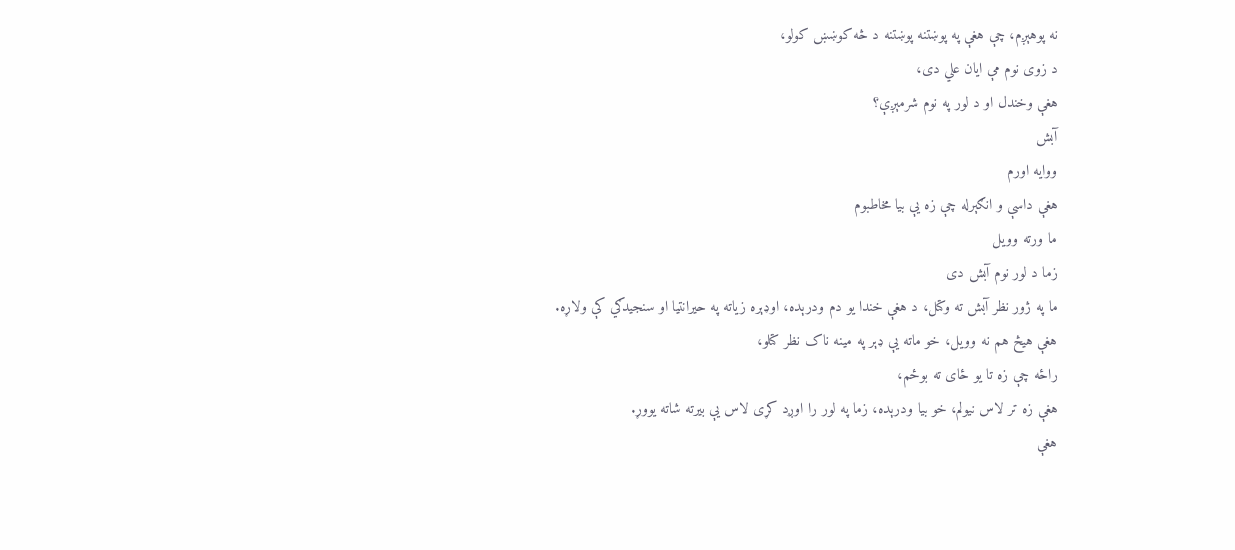نه پوهېږم، چې هغې په پوښتنه پوښتنه د څه کوښښ کولو،
د زوی نوم مې ايان علي دی،
هغې وخندل او د لور په نوم شرمېږې؟
آبش
ووايه اورم
هغې داسې و انګېرله چې زه يې بيا مخاطبوم
ما ورته وويل
زما د لور نوم آبش دی
ما په ژور نظر آبش ته وکتل، د هغې خندا يو دم ودرېده، اوډېره زياته په حيرانتيا او سنجيدګي کې ولاړه.
هغې هیڅ هم نه وويل، خو ماته يې ډېر په مينه ناک نظر کتلو،
راځه چې زه تا يو ځای ته بوځم،
هغې زه تر لاس نيولم، خو بیا ودرېده، زما په لور را اوږد کړی لاس يې بيرته شاته يووړ.
هغې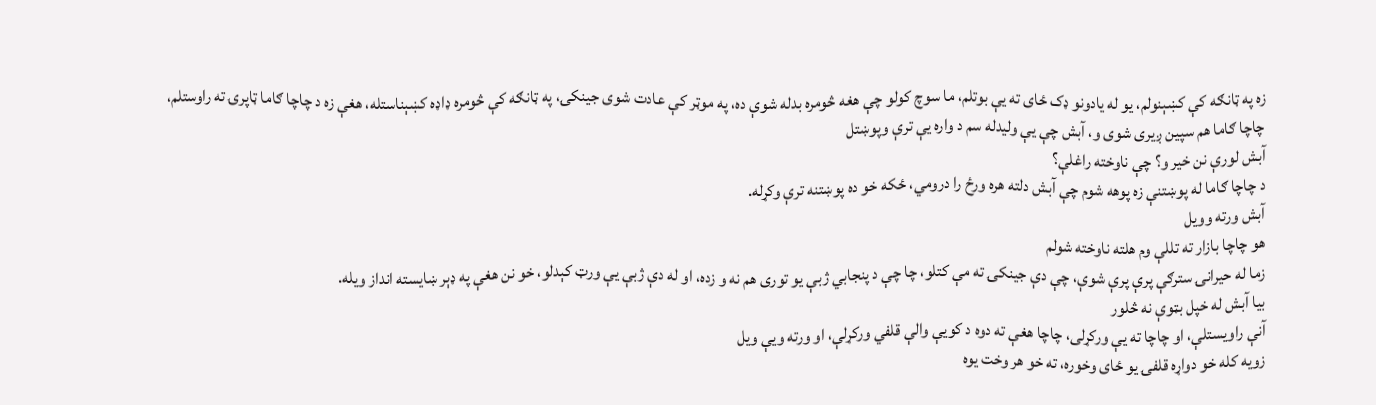زه په ټانګه کې کښېنولم، يو له يادونو ډک ځای ته يې بوتلم، ما سوچ کولو چې هغه څومره بدله شوې ده، په موټر کې عادت شوی جينکۍ، په ټانګه کې څومره ډاډه کښېناستله، هغې زه د چاچا ګاما ټاپرۍ ته راوستلم، چاچا ګاما هم سپين ږيری شوی و، آبش چې يې وليدله سم د واره يې ترې وپوښتل
آبش لورې نن خير و؟ چې ناوخته راغلې؟
د چاچا ګاما له پوښتنې زه پوهه شوم چې آبش دلته هره ورځ را درومي، ځکه خو ده پوښتنه ترې وکړله.
آبش ورته وويل
هو چاچا بازار ته تللې وم هلته ناوخته شولم
زما له حيرانۍ سترګې پرې پرې شوې، چې دې جينکۍ ته مې کتلو، چا چې د پنجابي ژبې يو توری هم نه و زده، او له دې ژبې يې ورټ کېدلو، خو نن هغې په ډېر ښايسته انداز ويله.
بیا آبش له خپل بټوې نه څلور
آنې راويستلې، او چاچا ته يې ورکړلی، چاچا هغې ته دوه د کويې والې قلفي ورکړلې، او ورته ويې ويل
زويه کله خو دواړه قلفۍ يو ځای وخوره، ته خو هر وخت يوه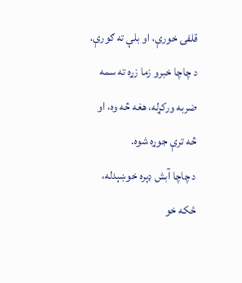قلفۍ خورې، او بلې ته ګورې.
د چاچا خبرو زما زړه ته سمه ضربه ورکړله، هغه څه وه، او څه ترې جوړه شوه.
د چاچا آبش ډېره خوښېدله، ځکه خو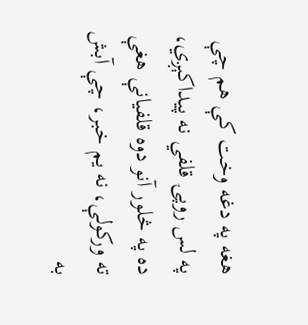هغه په دغه وخت کې هم چې په لس روپۍ قلفي نه پيداکېږي، ده په څلور آنو دوه قلفيانې هغې ته ورکولې، نه يم خبر، چې آبش به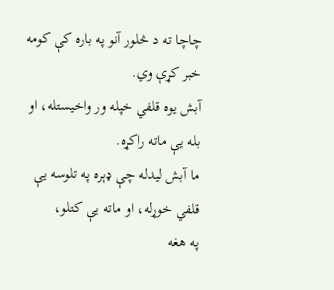چاچا ته د څلور آنو په باره کې کومه خبر کړې وي.
آبش يوه قلفي خپله ور واخيستله، او بله يې ماته راکړه.
ما آبش ليدله چې ډېره په تلوسه يې قلفي خوړله، او ماته يې کتلو،
په هغه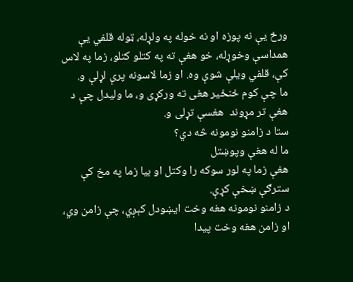ورځ يې نه پوزه او نه خوله په ولړله، ټوله قلفي يې همداسې وخوړله، خو هغې ته په کتلو کتلو، زما په لاس کې، قلفي ويلې شوې وه. او زما لاسونه پرې لړلې و.
ما چې کوم ځنځير هغی ته ورکړی و، ما وليدل چې د هغې تر مړوند  هغسې تړلی و.
ستا د زامنو نومونه څه دي؟
ما له هغې وپوښتل
هغې زما په لور سوکه را وکتل او بيا زما په مخ کې سترګې ښخې کړې.
د زامنو نومونه هغه وخت ايښودل کېږي، چې زامن وي، او زامن هغه وخت پيدا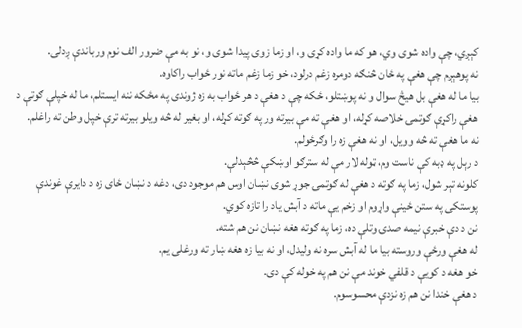کېږي، چې واده شوی وي، هو که ما واده کړی و، او زما زوی پيدا شوی و، نو به مې ضرور الف نوم ورباندې ږدلی.
نه پوهېږم چې هغې په ځان څنګه دومره زغم درلود، خو زما زغم ماته نور ځواب راکاوه.
بيا ما له هغې بل هيڅ سوال و نه پوښتلو، ځکه چې د هغې د هر ځواب به زه ژوندی په مځکه ننه ايستلم، ما له خپلې ګوتې د هغې راکړې ګوتمۍ خلاصه کړله، او هغې ته مې بيرته ور په ګوته کړله، او بغير له څه ويلو بيرته ترې خپل وطن ته راغلم.
نه ما هغې ته څه وويل، او نه هغې زه را وګرځولم.
د رېل په ډبه کې ناست وم، ټوله لار مې له سترګو اوښکې څڅېدلې.
کلونه تېر شول، زما په ګوته د هغې له ګوتمۍ جوړ شوی نښان اوس هم موجود دی، دغه د نښان ځای زه د دايرې غوندې پوستکی په ستن ځينې واړوم او زخم يې ماته د آبش ياد را تازه کوي.
نن د دې خبرې نيمه صدۍ وتلې ده، زما په ګوته هغه نښان نن هم شته.
له هغې ورځې وروسته بیا ما له آبش سره نه وليدل، او نه بیا زه هغه ښار ته ورغلی يم.
خو هغه د کويې د قلفي خوند مې نن هم په خوله کې دی.
د هغې خندا نن هم زه نزدې محسوسوم.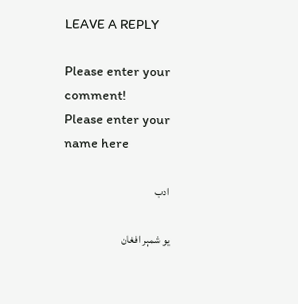LEAVE A REPLY

Please enter your comment!
Please enter your name here

ادب

یو شمېر افغان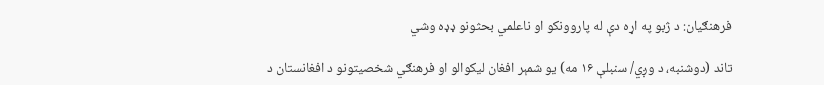فرهنګیان: د ژبو په اړه دې له پاروونکو او ناعلمي بحثونو ډډه وشي

تاند (دوشنبه، د وږي/ سنبلې ۱۶ مه) یو شمېر افغان لیکوالو او فرهنګي شخصیتونو د افغانستان د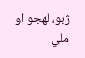ژبو، لهجو او ملي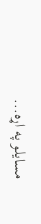مسایلو په اړه...